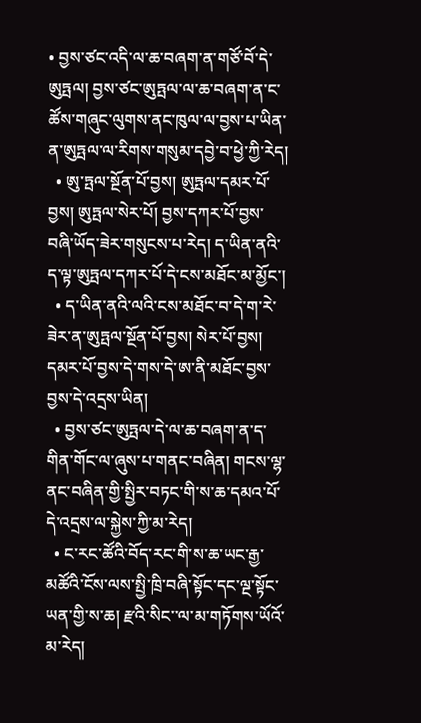• བྱས་ཙང་འདི་ལ་ཆ་བཞག་ན་གཙོ་བོ་དེ་ཨུཏྤལ། བྱས་ཙང་ཨུཏྤལ་ལ་ཆ་བཞག་ན་ང་ཚོས་གཞུང་ལུགས་ནང་ཁུལ་ལ་བྱས་པ་ཡིན་ན་ཨུཏྤལ་ལ་རིགས་གསུམ་དབྱེ་བ་ཕྱེ་ཀྱི་རེད།
  • ཨུ་ཏྤལ་སྔོན་པོ་བྱས། ཨུཏྤལ་དམར་པོ་བྱས། ཨུཏྤལ་སེར་པོ། བྱས་དཀར་པོ་བྱས་བཞི་ཡོད་ཟེར་གསུངས་པ་རེད། ད་ཡིན་ནའི་ད་ལྟ་ཨུཏྤལ་དཀར་པོ་དེ་ངས་མཐོང་མ་མྱོང་།
  • ད་ཡིན་ནའི་ལའི་ངས་མཐོང་བ་དེ་ག་རེ་ཟེར་ན་ཨུཏྤལ་སྔོན་པོ་བྱས། སེར་པོ་བྱས། དམར་པོ་བྱས་དེ་གས་དེ་ཨ་ནི་མཐོང་བྱས་བྱས་དེ་འདྲས་ཡིན།
  • བྱས་ཙང་ཨུཏྤལ་དེ་ལ་ཆ་བཞག་ན་ད་གིན་གོང་ལ་ཞུས་པ་གནང་བཞིན། གངས་ལྷ་ནང་བཞིན་གྱི་སྤྱིར་བཏང་གི་ས་ཆ་དམའ་པོ་དེ་འདྲས་ལ་སྐྱེས་ཀྱི་མ་རེད།
  • ང་རང་ཚོའི་བོད་རང་གི་ས་ཆ་ཡང་རྒྱ་མཚོའི་ངོས་ལས་སྤྱི་ཁྲི་བཞི་སྟོང་དང་ལྔ་སྟོང་ཡན་གྱི་ས་ཆ། རྫའི་སིང་་ལ་མ་གཏོགས་ཡོའོ་མ་རེད།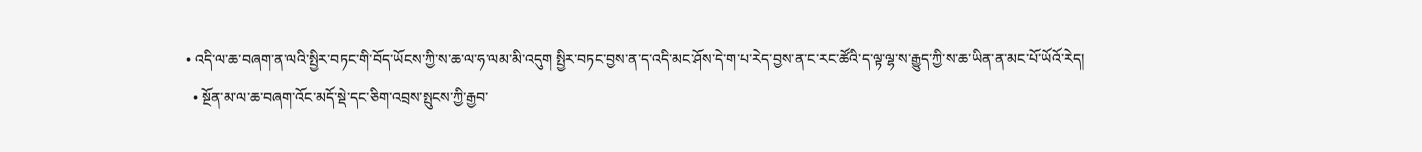• འདི་ལ་ཆ་བཞག་ན་ལའི་སྤྱིར་བཏང་གི་བོད་ཡོངས་ཀྱི་ས་ཆ་ལ་ཧ་ལམ་མི་འདུག སྤྱིར་བཏང་བྱས་ན་ད་འདི་མང་ཤོས་དེ་ག་པ་རེད་བྱས་ན་ང་རང་ཚོའི་ད་ལྟ་ལྷ་ས་རྒྱུད་ཀྱི་ས་ཆ་ཡིན་ན་མང་པོ་ཡོའོ་རེད།
  • སྔོན་མ་ལ་ཆ་བཞག་འོང་མདོ་སྡེ་དང་ཅིག་འབྲས་སྤུངས་ཀྱི་རྒྱབ་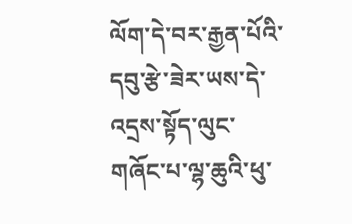ལོག་དེ་བར་རྒྱན་པོའི་དབུ་རྩེ་ཟེར་ཡས་དེ་འདྲས་སྟོད་ལུང་གཞོང་པ་ལྷ་ཆུའི་ཕུ་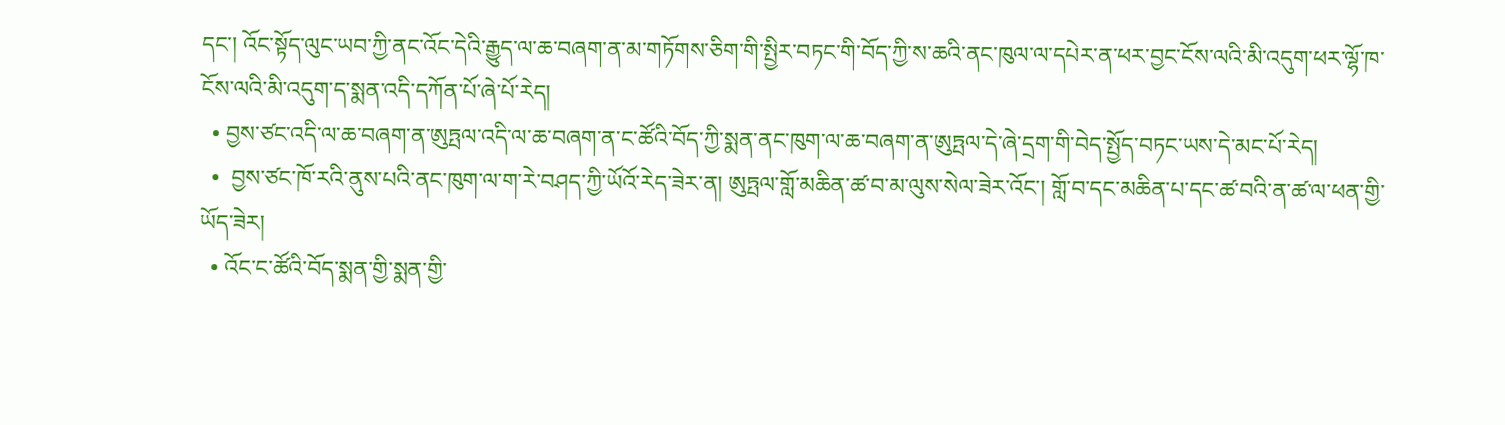དང་། འོང་སྟོད་ལུང་ཡབ་ཀྱི་ནང་འོང་དེའི་རྒྱུད་ལ་ཆ་བཞག་ན་མ་གཏོགས་ཅིག་གི་སྤྱིར་བཏང་གི་བོད་ཀྱི་ས་ཆའི་ནང་ཁུལ་ལ་དཔེར་ན་ཕར་བྱང་ངོས་ལའི་མི་འདུག་ཕར་ལྷོ་ཁ་ངོས་ལའི་མི་འདུག་ད་སྨན་འདི་དཀོན་པོ་ཞེ་པོ་རེད།
  • བྱས་ཙང་འདི་ལ་ཆ་བཞག་ན་ཨུཏྤལ་འདི་ལ་ཆ་བཞག་ན་ང་ཚོའི་བོད་ཀྱི་སྨན་ནང་ཁུག་ལ་ཆ་བཞག་ན་ཨུཏྤལ་དེ་ཞེ་དྲག་གི་བེད་སྤྱོད་བཏང་ཡས་དེ་མང་པོ་རེད།
  •  བྱས་ཙང་ཁོ་རའི་ནུས་པའི་ནང་ཁུག་ལ་ག་རེ་བཤད་ཀྱི་ཡོའོ་རེད་ཟེར་ན། ཨུཏྤལ་གློ་མཆིན་ཚ་བ་མ་ལུས་སེལ་ཟེར་འོང་། གློ་བ་དང་མཆིན་པ་དང་ཚ་བའི་ན་ཚ་ལ་ཕན་གྱི་ཡོད་ཟེར།
  • འོང་ང་ཚོའི་བོད་སྨན་གྱི་སྨན་གྱི་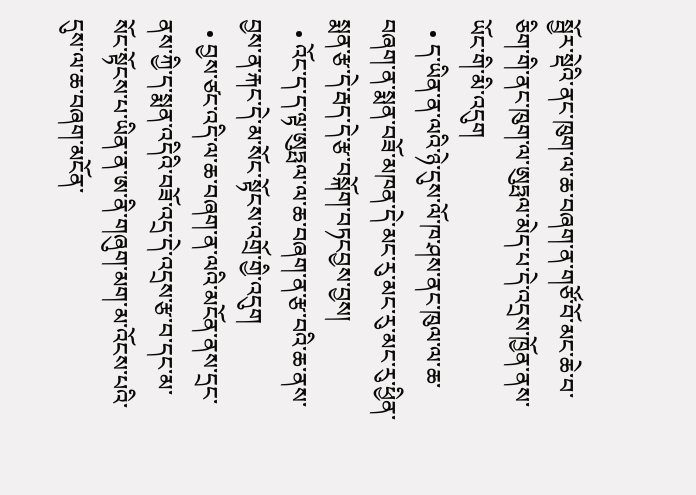སྦྱོར་སྡེའི་ནང་ཁུག་ལ་ཆ་བཞག་ན་གཙོ་བོ་མང་ཆེ་བ་ཅིག་གི་ནང་ཁུག་ལ་ཨུཏྤལ་མེད་པ་དེ་འདྲས་ཁྱོན་ནས་ཡོང་གི་མི་འདུག
  • ད་ཡིན་ན་ལའི་ཉེ་དུས་ལོ་ཁ་ཤས་ནང་ཁུལ་ལ་ཆ་བཞག་ན་སྨན་བཟོ་མཁན་དེ་མང་རུ་མང་རུ་མང་རུ་ཕྱིན་སྨན་རྩ་དེ་རྦད་དེ་རྩ་བསྐོག་བཏངབྱས་བྱས།
  • འོང་ད་ད་ལྟ་ཨུཏྤལ་ལ་ཆ་བཞག་ན་རྩ་བའི་ཆ་ནས་བྱས་ན་རྐང་དེ་མ་སོང་སྟོངས་འགྲོ་གྱི་འདུག
  • བྱས་ཙང་འདི་ལ་ཆ་བཞག་ན་ལའི་མངོན་ནས་དྲང་ནས་ཀྱི་ད་སྨན་འདིའི་བཟོ་འདྲ་དེ་འདྲས་རྩ་བ་དང་མ་སོང་སྟོངས་པ་ཡིན་ན་ཨ་ནི་གཞུག་མག་མ་འོངས་པའི་དུས་ལ་ཆ་བཞག་མངོན་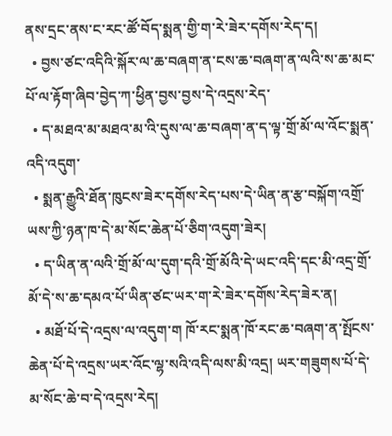ནས་དྲང་ནས་ང་རང་ཚོ་བོད་སྨན་གྱི་ག་རེ་ཟེར་དགོས་རེད་ད།
  • བྱས་ཙང་འདིའི་སྐོར་ལ་ཆ་བཞག་ན་ངས་ཆ་བཞག་ན་ལའི་ས་ཆ་མང་པོ་ལ་རྟོག་ཞིབ་བྱེད་ཀ་ཕྱིན་བྱས་བྱས་དེ་འདྲས་རེད་
  • ད་མཐའ་མ་མཐའ་མ་འི་དུས་ལ་ཆ་བཞག་ན་ད་ལྟ་གྲོ་མོ་ལ་འོང་སྨན་འདི་འདུག་
  • སྨན་རྒྱུའི་ཐོན་ཁུངས་ཟེར་དགོས་རེད་པས་དེ་ཡིན་ན་རྩ་བསྐོག་འགྲོ་ཡས་ཀྱི་ཉན་ཁ་དེ་མ་སོང་ཆེན་པོ་ཅིག་འདུག་ཟེར།
  • ད་ཡིན་ན་ལའི་གྲོ་མོ་ལ་དུག་དའི་གྲོ་མོའི་དེ་ཡང་འདི་དང་མི་འདྲ་གྲོ་མོ་དེ་ས་ཆ་དམའ་པོ་ཡིན་ཙང་ཡར་ག་རེ་ཟེར་དགོས་རེད་ཟེར་ན།
  • མཐོ་པོ་དེ་འདྲས་ལ་འདུག་ག ཁོ་རང་སྨན་ཁོ་རང་ཆ་བཞག་ན་སྤོངས་ཆེན་པོ་དེ་འདྲས་ཡར་འོང་ལྷ་སའི་འདི་ལས་མི་འདྲ། ཡར་གཟུགས་པོ་དེ་མ་སོང་ཆེ་བ་དེ་འདྲས་རེད།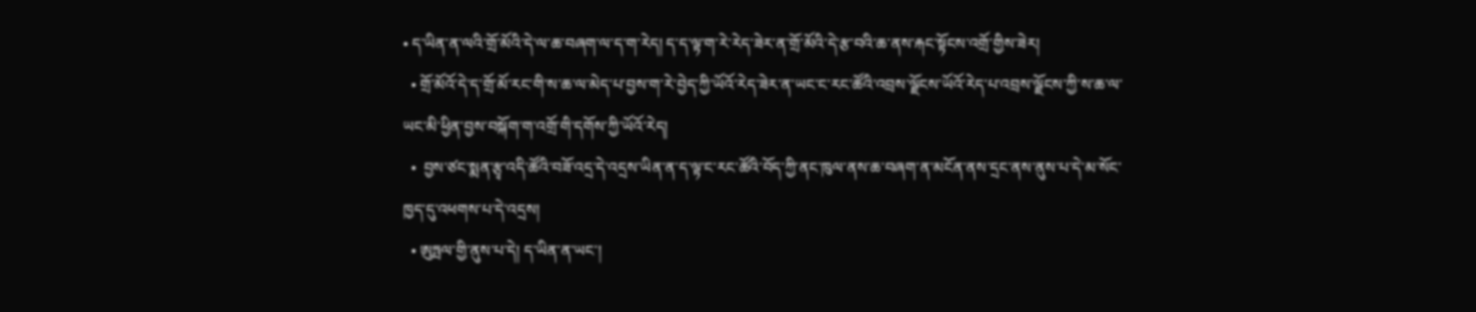• ད་ཡིན་ན་ལའི་གྲོ་མོའི་དེ་ལ་ཆ་བཞག་ལ་ད་ག་རེད། ད་ད་ལྟ་ག་རེ་རེད་ཟེར་ན་གྲོ་མོའི་དེ་རྩ་བའི་ཆ་ནས་རྐང་སྟོངས་འགྲོ་གྱིས་ཟེར།
  • གྲོ་མོའོ་དེ་ད་གྲོ་མོ་རང་གི་ས་ཆ་ལ་མེད་པ་བྱས་ག་རེ་བྱེད་ཀྱི་ཡོའོ་རེད་ཟེར་ན་ཡང་ང་རང་ཚོའི་འབྲས་ལྗོངས་ཡོའོ་རེད་པ་འབྲས་ལྗོངས་ཀྱི་ས་ཆ་ལ་ཡང་མི་ཕྱིན་བྱས་བསྐོག་ག་འགྲོ་གི་དགོས་ཀྱི་ཡོའོ་རེད།
  •  བྱས་ཙང་སྨན་རྩྭ་འདི་ཚོའི་བཟོ་འདྲ་དེ་འདྲས་ཡིན་ན་ད་ལྟ་ང་རང་ཚོའི་བོད་ཀྱི་ནང་ཁུལ་ནས་ཆ་བཞག་ན་མངོན་ནས་དྲང་ནས་ནུས་པ་དེ་མ་སོང་ཁྱད་དུ་འཕགས་པ་དེ་འདྲས།
  • ཨུཏྤལ་གྱི་ནུས་པ་དེ། ད་ཡིན་ན་ཡང་།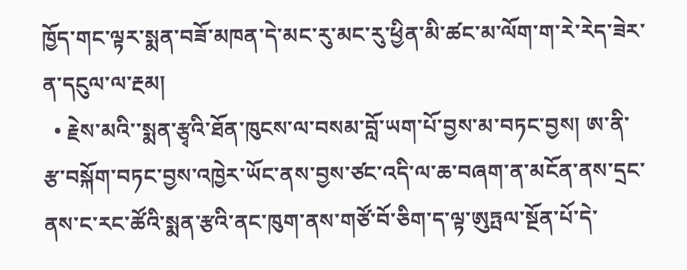ཁྱོད་གང་ལྟར་སྨན་བཟོ་མཁན་དེ་མང་རུ་མང་རུ་ཕྱིན་མི་ཚང་མ་ལོག་ག་རེ་རེད་ཟེར་ན་དངུལ་ལ་རྔམ།
  • རྗེས་མའི་་སྨན་རྩྭའི་ཐོན་ཁུངས་ལ་བསམ་བློ་ཡག་པོ་བྱས་མ་བཏང་བྱས། ཨ་ནི་རྩ་བསྐོག་བཏང་བྱས་འཁྱེར་ཡོང་ནས་བྱས་ཙང་འདི་ལ་ཆ་བཞག་ན་མངོན་ནས་དྲང་ནས་ང་རང་ཚོའི་སྨན་རྩའི་ནང་ཁུག་ནས་གཙོ་བོ་ཅིག་ད་ལྟ་ཨུཏྤལ་སྔོན་པོ་དེ་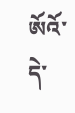ཨོའོ་དེ་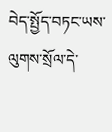བེད་སྤྱོད་བཏང་ཡས་ལུགས་སྲོལ་དེ་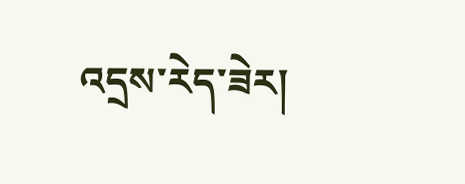འདྲས་རེད་ཟེར།